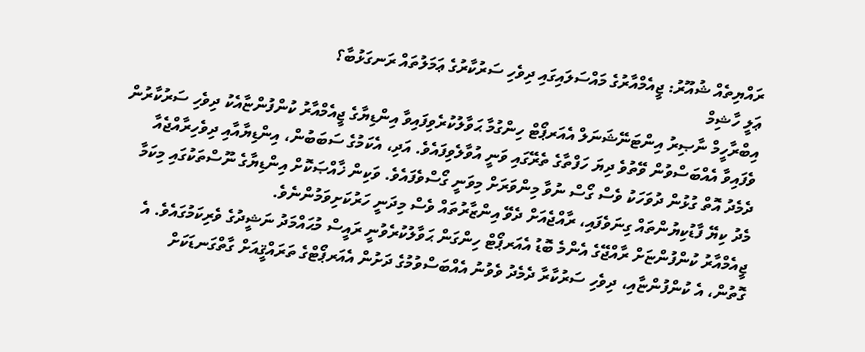ރައްޔިތެއް ޝުއޫރު: ޖީއެމްއާރުގެ މައްސަލައިގައި ދިވެހި ސަރުކާރުގެ ޢަމަލުތައް ރަނގަޅުބާ؟
ޢަލީ ހާޝިމް
އިބްރާހީމް ނާޞިރު އިންޓަނޭޝަނަލް އެއަރޕޯޓް ހިންގުމާ ޙަވާލުކުރެވިފައިވާ އިންޑިޔާގެ ޖީއެމްއާރު ކުންފުންޏާއެކު ދިވެހި ސަރުކާރުން ވެފައިވާ އެއްބަސްވުން ވޭތުވެ ދިޔަ ހަފްތާގެ ތެރޭގައި ވަނީ އުވާލެވިފައެވެ. އަދި، އެކަމުގެ ސަބަބުން، އިންޑިޔާއާއި ދިވެހިރާއްޖެއާ ދެމެދު އޮތް ގުޅުން ދުވަހަކު ވެސް ގޯސް ނުވާ މިންވަރަށް މިވަނީ ގޯސްވެފައެވެ. ވަކިން ޚާއްޞަކޮށް އިންޑިޔާގެ ނޫސްތަކުގައި މިކަމާ މެދު ކިޔޭ ފާޑުކިޔުންތައް ގިނަވެފައި، ރާއްޖެއަށް ދެވޭ އިންޒާރުތައް ވެސް މިދަނީ ހަރުކަށިވަމުންނެވެ.
ޖީއެމްއާރު ކުންފުންޏަށް ރާއްޖޭގެ އެންމެ ބޮޑު އެއަރޕޯޓް ހިންގަން ޙަވާލުކުރެވުނީ ރައީސް މުޙައްމަދު ނަޝީދުގެ ވެރިކަމުގައެވެ. އެ ގޮތުން، އެ ކުންފުންޏާއި، ދިވެހި ސަރުކާރާ ދެމެދު ވެވުނު އެއްބަސްވުމުގެ ދަށުން އެއަރޕޯޓްގެ ތަރައްޤީއަށް ގާތްގަނޑަކަށް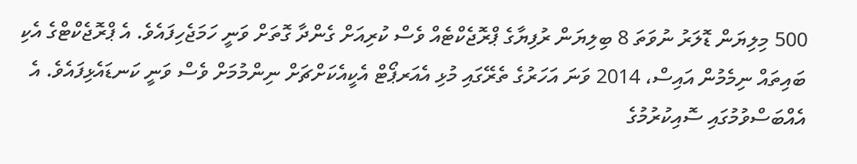500 މިލިޔަން ޑޮލަރު ނުވަތަ 8 ބިލިޔަން ރުފިޔާގެ ޕްރޮޖެކްޓެއް ވެސް ކުރިއަށް ގެންދާ ގޮތަށް ވަނީ ހަމަޖެހިފައެވެ. އެ ޕްރޮޖެކްޓްގެ އެކި ބައިތައް ނިމެމުން އައިސް، 2014 ވަނަ އަހަރުގެ ތެރޭގައި މުޅި އެއަރޕޯޓް އެކީއެކަށްޗަށް ނިންމުމަށް ވެސް ވަނީ ކަނޑައެޅިފައެވެ. އެ އެއްބަސްވުމުގައި ސޮއިކުރުމުގެ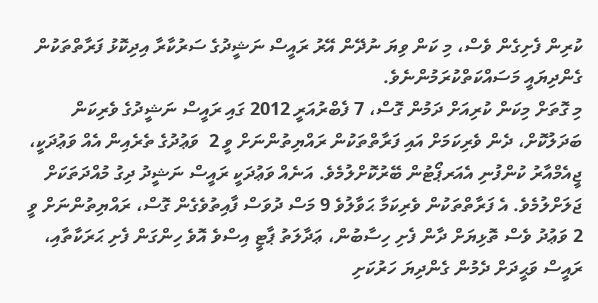ކުރިން ފެށިގެން ވެސް، މި ކަން ވިޔަ ނުދޭން އޭރު ރައީސް ނަޝީދުގެ ސަރުކާރާ އިދިކޮޅު ފަރާތްތަކުން ގެންދިޔައީ މަސައްކަތްކުރަމުންނެވެ.
މި ގޮތަށް މިކަން ކުރިއަށް ދަމުން ގޮސް، 7 ފެބްރުއަރީ 2012 ގައި ރައީސް ނަޝީދުގެ ވެރިކަން ބަދަލުކޮށް، ދެން ވެރިކަމަށް އައި ފަރާތްތަކުން ރައްޔިތުންނަށް ވީ 2  ވަޢުދުގެ ތެރެއިން އެއް ވަޢުދަކީ، ޖީއެމްއާރު ކުންފުނި އެއަރޕޯޓުން ބޭރުކޮށްލުމެވެ. އަނެއް ވަޢުދަކީ ރައީސް ނަޝީދު ދިގު މުއްދަތަކަށް ޖަލަށްލުމެވެ. އެ ފަރާތްތަކުން ވެރިކަމާ ޙަވާލުވެ 9 މަސް ދުވަސް ފާއިތުވެގެން ގޮސް، ރައްޔިތުންނަށް ވީ 2 ވަޢުދު ވެސް ތޮޅިޔަށް ދާން ފެށި ހިސާބުން، ޢަދާލަތު ޕާޓީ އިސްވެ އޮވެ ހިންގަން ފެށި ޙަރަކާތާއި، ރައީސް ވަޙީދަށް ދެމުން ގެންދިޔަ ހަރުކަށި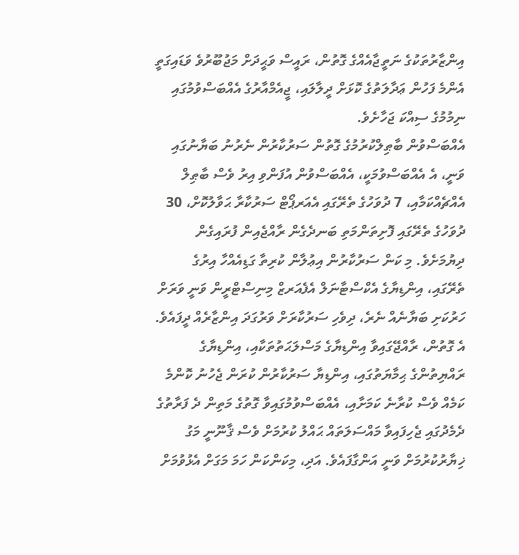އިންޒާރުތަކުގެ ނަތީޖާއެއްގެ ގޮތުން، ރައީސް ވަޙީދަށް މަޖުބޫރުވެ ވަޑައިގަތީ އެންމެ ފަހުން ޢަދާލަތުގެ ކޮޅަށް ދީލާލައި، ޖީއެމްއާރުގެ އެއްބަސްވުމުގައި ނިމުމުގެ ސިއްކަ ޖަހާށެވެ.
އެއްބަސްވުން ބާޠިލްކުރުމުގެ ގޮތުން ސަރުކާރުން ނެރުނު ބަޔާނުގައި ވަނީ، އެ އެއްބަސްވުމަކީ، އެއްބަސްވުން އުފަންވި އިރު ވެސް ބާޠިލް އެއްޗެއްކަމާއި، 7 ދުވަހުގެ ތެރޭގައި އެއަރޕޯޓް ސަރުކާރާ ޙަވާލުކޮށް، 30 ދުވަހުގެ ތެރޭގައި ފޮށިތަންމަތި ބަނދެގެން ރާއްޖެއިން ފުރައިގެން ދިޔުމަށެވެ. މި ކަން ސަރުކާރުން އިޢުލާން ކުރިތާ ގަޑިއެއްހާ އިރުގެ ތެރޭގައި، އިންޑިޔާގެ އެކްސްޓާނަލް އެފެއަރޒް މިނިސްޓްރީން ވަނީ ވަރަށް ހަރުކަށި ބަޔާނެއް ނެރެ، ދިވެހި ސަރުކާރަށް ވަރުގަދަ އިންޒާރެއް ދީފައެވެ. އެ ގޮތުން، ރާއްޖޭގައިވާ އިންޑިޔާގެ މަސްލަޙަތުތަކާއި، އިންޑިޔާގެ ރައްޔިތުންގެ ޙިމާޔަތުގައި، އިންޑިޔާ ސަރުކާރުން ކުރަން ޖެހުނު ކޮންމެ ކަމެއް ވެސް ކުރާނެ ކަމަށާއި، އެއްބަސްވުމުގައިވާ ގޮތުގެ މަތިން ދެ ފަރާތުގެ ދެމެދުގައި ޖެހިފައިވާ މައްސަލަތައް ޙައްލު ކުރުމަށް ވެސް ޤާނޫނީ މަގު ޚިޔާރުކުރުމަށް ވަނީ އަންގާފައެވެ. އަދި، މިކަންކަން ހަމަ މަގަށް އެޅުވުމަށް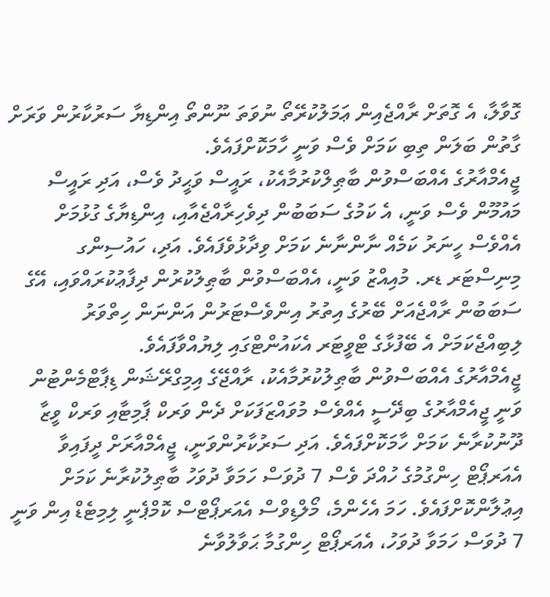ގޮވާލާ، އެ ގޮތަށް ރާއްޖެއިން ޢަމަލުކުރޭތޯ ނުވަތަ ނޫންތޯ އިންޑިޔާ ސަރުކާރުން ވަރަށް ގާތުން ބަލަން ތިބި ކަމަށް ވެސް ވަނީ ހާމަކޮށްފައެވެ.
ޖީއެމްއާރުގެ އެއްބަސްވުން ބާޠިލްކުރުމާއެކު، ރައީސް ވަޙީދު ވެސް، އަދި ރައީސް މައުމޫން ވެސް ވަނީ، އެ ކަމުގެ ސަބަބުން ދިވެހިރާއްޖެއާއި، އިންޑިޔާގެ ގުޅުމަށް އެއްވެސް ހީނަރު ކަމެއް ނާންނާނެ ކަމަށް ވިދާޅުވެފައެވެ. އަދި، ހައުސިންގ މިނިސްޓަރ ޑރ. މުއިއްޒު ވަނީ، އެއްބަސްވުން ބާޠިލުކުރުން ދިފާޢުކުރައްވައި، އޭގެ ސަބަބުން ރާއްޖެއަށް ބޭރުގެ އިތުރު އިންވެސްޓަރުން އަންނަން ހިތްވަރު ލިބިއްޖެކަމަށް އެ ބޭފުޅާގެ ޓްވީޓަރ އެކައުންޓްގައި ލިޔުއްވާފައެވެ.
ޖީއެމްއާރުގެ އެއްބަސްވުން ބާޠިލުކުރުމާއެކު، ރާއްޖޭގެ އިމިގްރޭޝަން ޑިޕާޓްމެންޓުން ވަނީ ޖީއެމްއާރުގެ ބިދޭސީ އެއްވެސް މުވައްޒަފަކަށް ދެން ވަރކް ޕާމިޓާއި ވަރކް ވީޒާ ދޫނުކުރާނެ ކަމަށް ހާމަކޮށްފައެވެ. އަދި ސަރުކާރުންވަނީ، ޖީއެމްއާރަށް ދީފައިވާ އެއަރޕޯޓް ހިންގުމުގެ ހުއްދަ ވެސް 7 ދުވަސް ހަމަވާ ދުވަހު ބާޠިލުކުރާނެ ކަމަށް އިޢުލާންކޮށްފައެވެ. ހަމަ އެހެންމެ، މޯލްޑިވްސް އެއަރޕޯޓްސް ކޮމްޕެނީ ލިމިޓެޑް އިން ވަނީ 7 ދުވަސް ހަމަވާ ދުވަހު، އެއަރޕޯޓް ހިންގުމާ ޙަވާލުވާނެ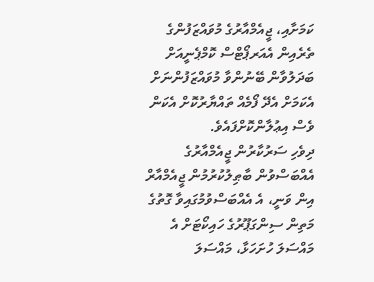ކަމަށާއި، ޖީއެމްއާރުގެ މުވައްޒަފުންގެ ތެރެއިން އެއަރޕޯޓްސް ކޮމްޕެނީއަށް ބަދަލުވާން ބޭނުންވާ މުވައްޒަފުންނަށް އެކަމަށް އެދޭ ފޯމެއް ތައްޔާރުކޮށް އެކަން ވެސް އިޢުލާންކޮށްފައެވެ.
ދިވެހި ސަރުކާރުން ޖީއެމްއާރުގެ އެއްބަސްވުން ބާޠިލުކުރުމުން ޖީއެމްއާރް އިން ވަނީ، އެ އެއްބަސްވުމުގައިވާ ގޮތުގެ މަތިން ސިންގަޕޫރުގެ ހައިކޯޓަށް އެ މައްސަލަ ހުށަހަޅާ، މައްސަލަ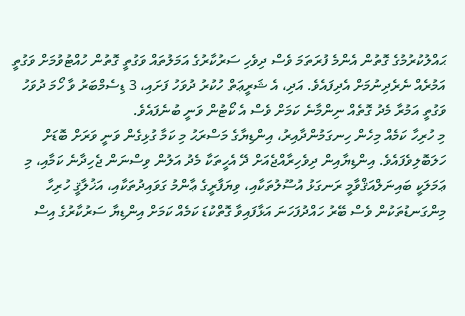ޙައްލުކުރުމުގެ ގޮތުން އެންމެ ފުރަތަމަ ވެސް ދިވެހި ސަރުކާރުގެ އަމަލުތައް ވަގުތީ ގޮތުން ހުއްޓުވުމަށް ވަގުތީ އަމުރެއް ނެރެދިނުމަށް އެދިފައެވެ. އަދި، އެ ޝަރީޢަތް ހުކުރު ދުވަހު ފަށައި، 3 ޑިސެމްބަރު ވާ ހޯމަ ދުވަހު ވަގުތީ އަމުރާ މެދު ގޮތެއް ނިންމާނެ ކަމަށް ވެސް އެ ކޯޓުން ވަނީ ބުނެފައެވެ.
މި ހުރިހާ ކަމެއް މިހެން ހިނގަމުންދާއިރު، އިންޑިޔާގެ މަސްރަޙު މި ކަމާ ގުޅިގެން ވަނީ ވަރަށް ބޮޑަށް ހަލަބޮލިވެފައެވެ. އިންޑިޔާއިން ދިވެހިރާއްޖެއަށް ދޭ އެހީތަކާ މެދު އަލުން ވިސްނަން ޖެހިދާނެ ކަމާއި، މި ޢަމަލަކީ ބައިނަލްއަޤްވާމީ ރަނގަޅު އުސޫލުތަކާއި، ވިޔަފާރީގެ ޢާންމު ގަވައިދުތަކާއި، އަޚުލާޤީ ހުރިހާ މިންގަނޑުތަކުން ވެސް ބޭރު ހައްދުފަހަނަ އަޅާފައިވާ ގޮތްކުޑަ ކަމެއް ކަމަށް އިންޑިޔާ ސަރުކާރުގެ އިސް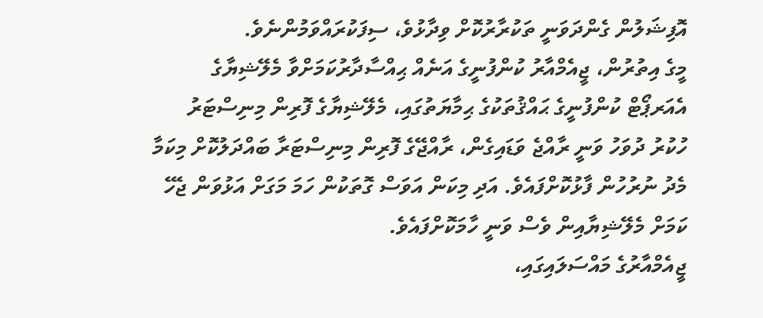އޮފިޝަލުން ގެންދަވަނީ ތަކުރާރުކޮށް ވިދާޅުވެ، ސިފަކުރައްވަމުންނެވެ.
މީގެ އިތުރުން، ޖީއެމްއާރު ކުންފުނީގެ އަނެއް ޙިއްސާދާރުކަމަށްވާ މެލޭޝިޔާގެ އެއަރޕޯޓް ކުންފުނީގެ ޙައްޤުތަކުގެ ޙިމާޔަތުގައި، މެލޭޝިޔާގެ ފޮރިން މިނިސްޓަރު ހުކުރު ދުވަހު ވަނީ ރާއްޖެ ވަޑައިގެން، ރާއްޖޭގެ ފޮރިން މިނިސްޓަރާ ބައްދަލުކޮށް މިކަމާ މެދު ނުރުހުން ފާޅުކޮށްފައެވެ. އަދި މިކަން އަވަސް ގޮތަކުން ހަމަ މަގަށް އަޅުވަން ޖެހޭ ކަމަށް މެލޭޝިޔާއިން ވެސް ވަނީ ހާމަކޮށްފައެވެ.
ޖީއެމްއާރުގެ މައްސަލައިގައި،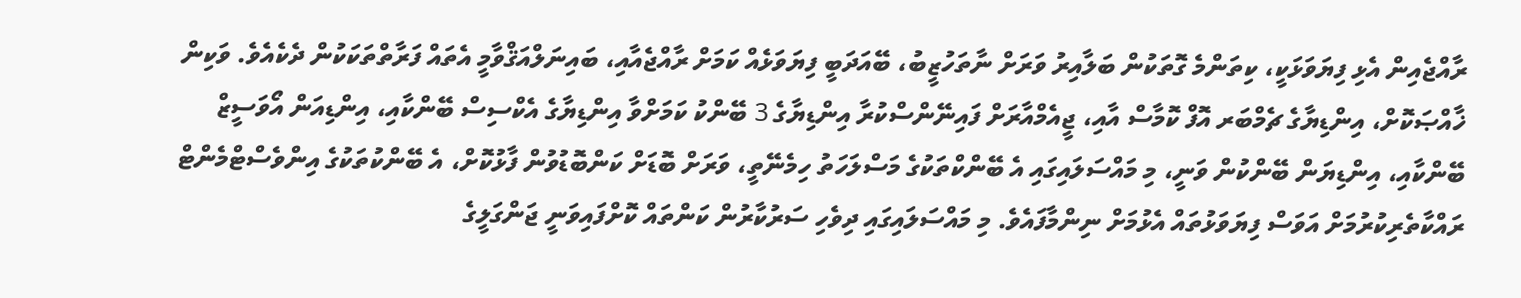ރާއްޖެއިން އެޅި ފިޔަވަޅަކީ، ކިތަންމެ ގޮތަކުން ބަލާއިރު ވަރަށް ނާތަހުޒީބު، ބޭއަދަބީ ފިޔަވަޅެއް ކަމަށް ރާއްޖެއާއި، ބައިނަލްއަޤްވާމީ އެތައް ފަރާތްތަކަކުން ދެކެއެވެ. ވަކިން ޚާއްޞަކޮށް، އިންޑިޔާގެ ޗެމްބަރ އޮފް ކޮމާސް އާއި، ޖީއެމްއާރަށް ފައިނޭންސްކުރާ އިންޑިޔާގެ 3 ބޭންކު ކަމަށްވާ އިންޑިޔާގެ އެކްސިސް ބޭންކާއި، އިންޑިއަން އޯވަސީޒް ބޭންކާއި، އިންޑިޔަން ބޭންކުން ވަނީ، މި މައްސަލައިގައި އެ ބޭންކްތަކުގެ މަސްލަހަތު ހިމެނޭތީ، ވަރަށް ބޮޑަށް ކަންބޮޑުވުން ފާޅުކޮށް، އެ ބޭންކުތަކުގެ އިންވެސްޓްމެންޓް ރައްކާތެރިކުރުމަށް އަވަސް ފިޔަވަޅުތައް އެޅުމަށް ނިންމާފައެވެ. މި މައްސަލައިގައި ދިވެހި ސަރުކާރުން ކަންތައް ކޮށްފައިވަނީ ޖަންގަލީގެ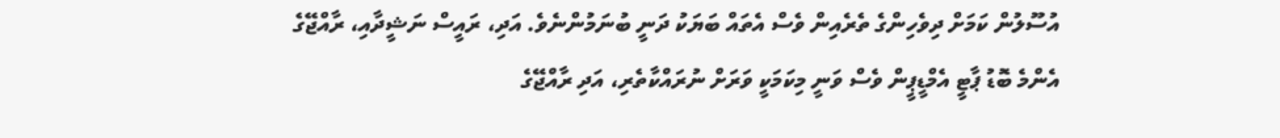އުސޫލުން ކަމަށް ދިވެހިންގެ ތެރެއިން ވެސް އެތައް ބަޔަކު ދަނީ ބުނަމުންނެވެ. އަދި، ރައީސް ނަޝީދާއި، ރާއްޖޭގެ އެންމެ ބޮޑު ޕާޓީ އެމްޑީޕީން ވެސް ވަނީ މިކަމަކީ ވަރަށް ނުރައްކާތެރި، އަދި ރާއްޖޭގެ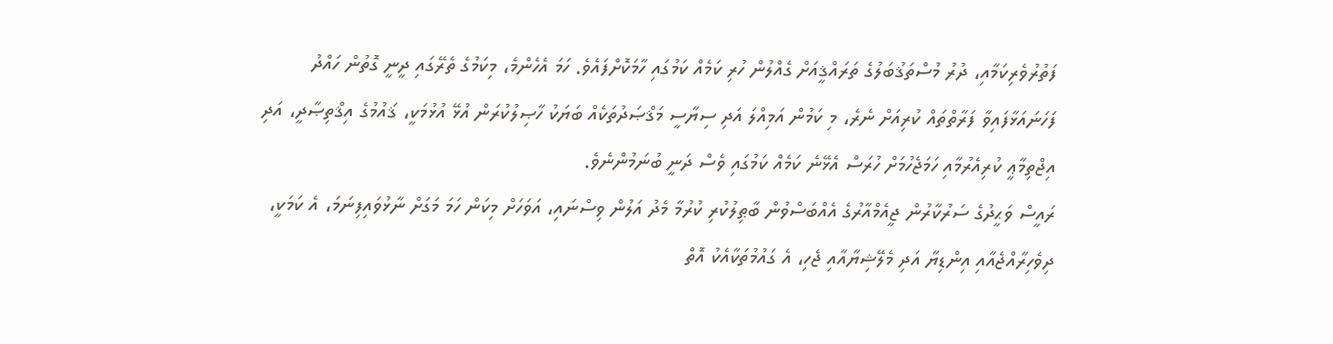ފަތުރުވެރިކަމާއި، ދުރު މުސްތަޤުބަލުގެ ތަރައްޤީއަށް ގެއްލުން ހުރި ކަމެއް ކަމުގައި ހާމަކޮށްފައެވެ. ހަމަ އެހެންމެ، މިކަމުގެ ތެރޭގައި ދީނީ ގޮތުން ހައްދު ފަހަނައަޅާފައިވާ ފަރާތްތައް ކުރިއަށް ނެރެ، މި ކަމުން އަމިއްލަ އަދި ސިޔާސީ މަޤްޞަދުތަކެއް ބަޔަކު ހާޞިލުކުރަން އުޅޭ އުޅުމަކީ، ޤައުމުގެ އިޤްތިޞާދީ، އަދި އިޖްތިމާޢީ ކުރިއެރުމާއި ހަމަޖެހުމަށް ހުރަސް އެޅޭނެ ކަމެއް ކަމުގައި ވެސް ދަނީ ބުނަމުންނެވެ.
ރައީސް ވަޙީދުގެ ސަރުކާރުން ޖީއެމްއާރުގެ އެއްބަސްވުން ބާޠިލުކުރި ކުރުމާ މެދު އަލުން ވިސްނައި، އަވަހަށް މިކަން ހަމަ މަގަށް ނާޅުވައިފިނަމަ، އެ ކަމަކީ، ދިވެހިރާއްޖެއާއި އިންޑިޔާ އަދި މެލޭޝިޔާއާއި ޖެހި، އެ ގައުމުތަކާއެކު އޮތް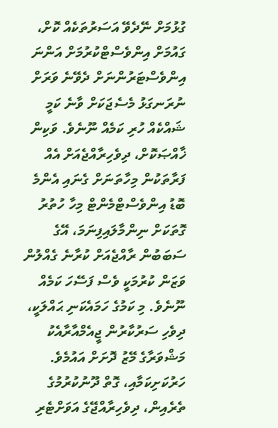ގުޅުމަށް ނޭދެވޭ އަސަރުތަކެއް ކޮށް، ގައުމަށް އިންވެސްޓްކުރުމަށް އަންނަ އިންވެސްޓަރުންނަށް ދެވޭނެ ވަރަށް ނުރަނގަޅު މެސެޖަކަށް ވާނެ ކަމީ ޝައްކެއް ހުރި ކަމެއް ނޫނެވެ. ވަކިން ޚާއްޞަކޮށް، ދިވެހިރާއްޖެއަށް އެއް ފަރާތަކުން މިހާތަނަށް ގެނައި އެންމެ ބޮޑު އިންވެސްޓްމެންޓް މިހާ ހުތުރު ގޮތަކަށް ނިންމާލައިފިނަމަ، އޭގެ ސަބަބުން ރާއްޖެއަށް ކުރާނެ ގެއްލުން ވަޒަން ކުރުމަކީ ވެސް ފަސޭހަ ކަމެއް ނޫނެވެ. މި ކަމުގެ ހަމައެކަނި ޙައްލަކީ، ދިވެހި ސަރުކާރުން ޖީއެމްއާރާއެކު މަޝްވަރާގެ މޭޒު ދޮށަށް އައުމެވެ. ހަރުކަށިކަމާއި، ގޮތް ދޫނުކުރުމުގެ ތެރެއިން، ދިވެހިރާއްޖޭގެ އަވަށްޓެރި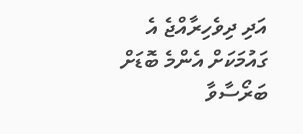އަދި ދިވެހިރާއްޖެ އެ ގައުމަކަށް އެންމެ ބޮޑަށް ބަރޯސާވާ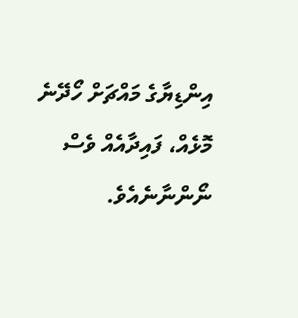އިންޑިޔާގެ މައްޗަށް ހޯދޭނެ މޮޅެއް، ފައިދާއެއް ވެސް ނޯންނާނެއެވެ.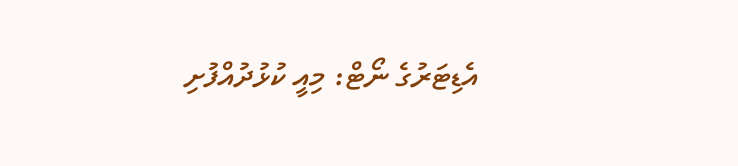އެޑިޓަރުގެ ނޯޓް: މިއީ ކުޅުދުއްފުށި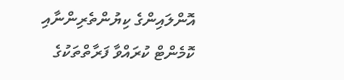އޮންލައިންގެ ކިޔުންތެރިންނާއި ކޮމެންޓް ކުރައްވާ ފަރާތްތަކުގެ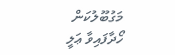މަގުބޫލުކަން ހޯދާފައިވާ ޢަލީ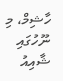ހާޝިމް، މި ނޫހުގައި ޝާއިއު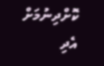ކޮށްދިނުމަށް އެދި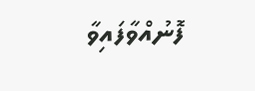ފޮނުއްވާފައިވާ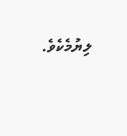ލިޔުމެކެވެ.